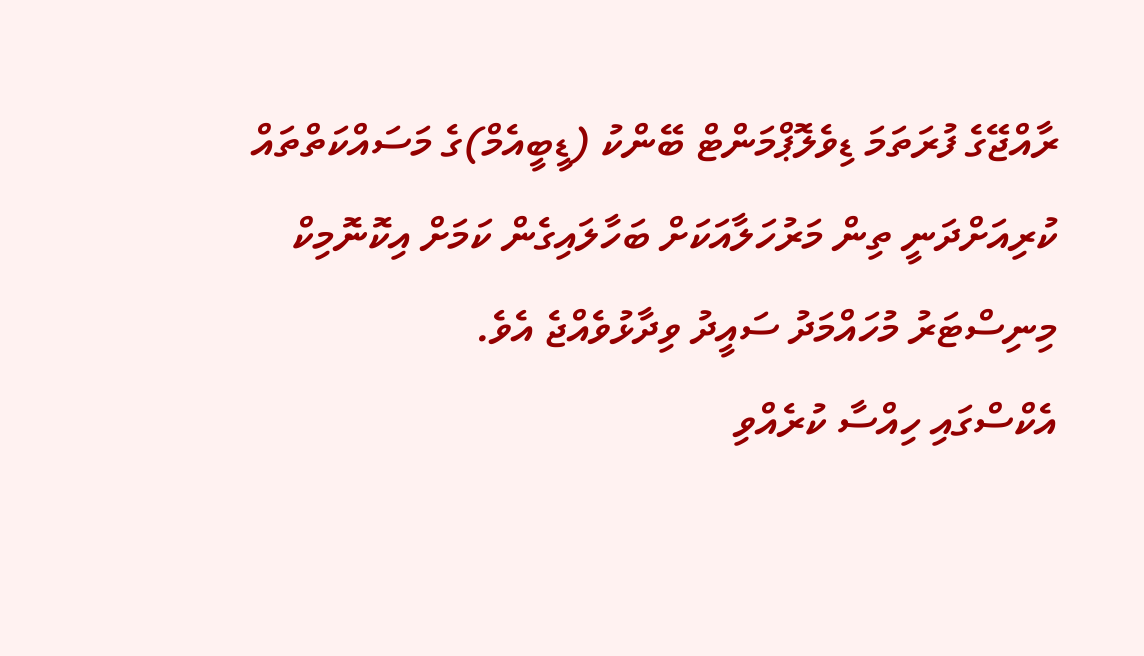ރާއްޖޭގެ ފުރަތަމަ ޑިވެލޮޕްމަންޓް ބޭންކު (ޑީބީއެމް)ގެ މަސައްކަތްތައް ކުރިއަށްދަނީ ތިން މަރުހަލާއަކަށް ބަހާލައިގެން ކަމަށް އިކޮނޮމިކް މިނިސްޓަރު މުހައްމަދު ސައީދު ވިދާޅުވެއްޖެ އެވެ.
އެކްސްގައި ހިއްސާ ކުރެއްވި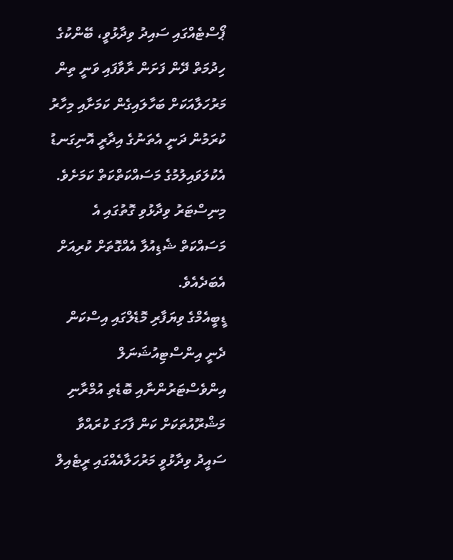ޕޯސްޓެއްގައި ސައިދު ވިދާޅުވީ، ބޭންކުގެ ހިދުމަތް ދޭން ފަށަން ރާވާފައި ވަނީ ތިން މަރުހަލާއަކަށް ބަހާލައިގެން ކަމަށާއި މިހާރު ކުރަމުން ދަނީ އެތަނުގެ އިދާރީ އޮނިގަނޑު އެކުލަވައިލުމުގެ މަސައްކަތްކަތް ކަމަށެވެ. މިނިސްޓަރު ވިދާޅުވި ގޮތުގައި އެ މަސައްކަތް ޝެޑިއުލާ އެއްގޮތަށް ކުރިއަށް އެބަދެއެވެ.
ޑީބީއެމްގެ ވިޔަފާރި މޮޑެލްގައި އިސްކަން ދެނީ އިންސްޓިއުޝަނަލް އިންވެސްޓަރުންނާއި ބޮޑެތި އުމްރާނި މަޝްރޫއުތަކަށް ކަން ފާހަގަ ކުރައްވާ ސައީދު ވިދާޅުވީ މަރުހަލާއެއްގައި ރީޓެއިލް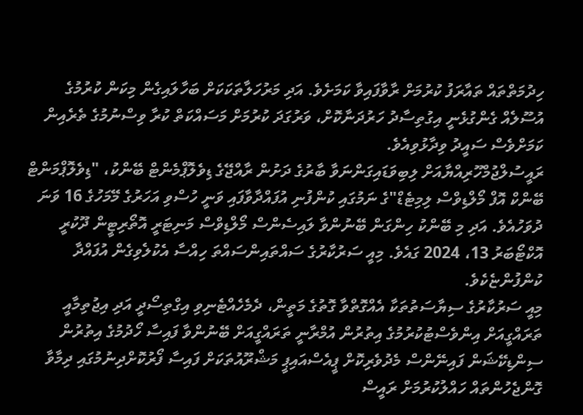ހިދުމަތްތައް ތައާރަފު ކުރުމަށް ރާވާފައިވާ ކަމަށެވެ. އަދި މަރުހަލާތަކަކަށް ބަހާލައިގެން މިކަން ކުރުމުގެ އުސޫލެއް ގެންގުޅެނީ އިގުތިސާދު ހަރުދަނާކޮށް، ވަރުގަދަ ކުރުމަށް މަސައްކަތް ކުރާ ވިސްނުމުގެ ތެރެއިން ކަމަށްވެސް ސައީދު ވިދާޅުވިއެވެ.
ރައީސުލްޖުމްހޫރިއްޔާއަށް ލިބިވަޑައިގަންނަވާ ބާރުގެ ދަށުން ރާއްޖޭގެ ޑިވެލޮޕްމެންޓް ބޭންކު، "ޑިވެލޮޕްމަންޓް ބޭންކް އޮފް މޯލްޑިވްސް ލިމިޓެޑް"ގެ ނަމުގައި ކުންފުނި އުފައްދާވާފައި ވަނީ ހުސްވި އަހަރުގެ މޭމަހުގެ 16 ވަނަ ދުވަހުއެވެ. އަދި މި ބޭންކު ހިންގަން ބޭނުންވާ ލައިސެންސް މޯލްޑިވްސް މަނިޓަރީ އޮތޯރިޓީން ދޫކުރީ އޮކްޓޯބަރު 13، 2024 ގައެވެ. މިއީ ސަރުކާރުގެ ސައްތައިންސައްތަ ހިއްސާ އެކުލެވިގެން އުފައްދާ ކުންފުންޏެކެވެ.
މިއީ ސަރުކާރުގެ ސިޔާސަތުތަކާ އެއްގޮތްވާ ގޮތުގެ މަތީން، ދެމެހެއްޓެނިވި އިގްތިސޯދީ އަދި އިޖުތިމާއީ ތަރައްގީއަށް އިންވެސްޓުކުރުމުގެ އިތުރުން އުމްރާނީ ތަރައްގީއަށް ބޭނުންވާ ފައިސާ ހޯދުމުގެ އިތުރުން ސިންޑިކޭޝަން ފައިނޭންސް މެދުވެރިކޮށް ޕީއެސްއައިޕީ މަޝްރޫއުތަކަށް ފައިސާ ފޯރުކޮށްދިނުމުގައި ދިމާވާ ގޮންޖެހުންތައް ހައްލުކުރުމަށް ރައީސް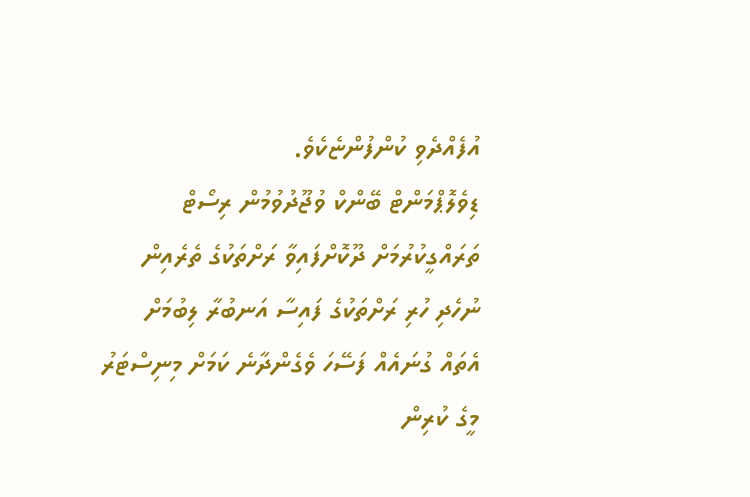އުފެއްދެވި ކުންފުންޏެކެވެ.
ޑިވެލޮޕްމަންޓް ބޭންކް ވުޖޫދުވުމުން ރިސޯޓް ތަރައްގީކުރުމަށް ދޫކޮށްފައިވާ ރަށްތަކުގެ ތެރެއިން ނުހެދި ހުރި ރަށްތަކުގެ ފައިސާ އަނބުރާ ލިބުމަށް އެތައް ގުނައެއް ފަސޭހަ ވެގެންދާނެ ކަމަށް މިނިސްޓަރު މީގެ ކުރިން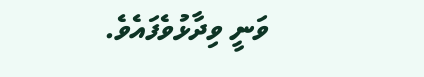ވަނީ ވިދާޅުވެފައެވެ.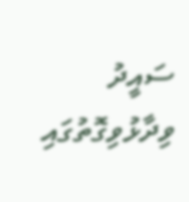ސައީދު ވިދާޅުވިގޮތުގައި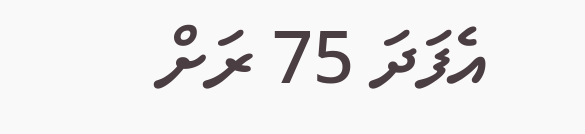އެފަދަ 75 ރަށް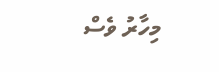މިހާރު ވެސް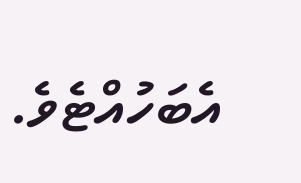އެބަހުއްޓެވެ.